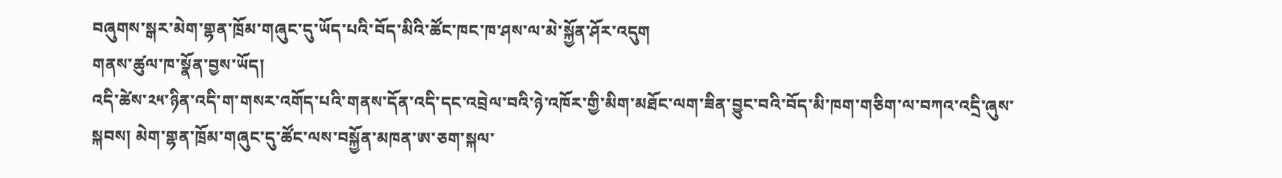བཞུགས་སྒར་མེག་གྷན་ཁྲོམ་གཞུང་དུ་ཡོད་པའི་བོད་མིའི་ཚོང་ཁང་ཁ་ཤས་ལ་མེ་སྐྱོན་ཤོར་འདུག
གནས་ཚུལ་ཁ་སྣོན་བྱས་ཡོད།
འདི་ཚེས་༢༥་ཉིན་འདི་ག་གསར་འགོད་པའི་གནས་དོན་འདི་དང་འབྲེལ་བའི་ཉེ་འཁོར་གྱི་མིག་མཐོང་ལག་ཟིན་བྱུང་བའི་བོད་མི་ཁག་གཅིག་ལ་བཀའ་འདྲི་ཞུས་སྐབས། མེག་གྷན་ཁྲོམ་གཞུང་དུ་ཚོང་ལས་བསྐྱོན་མཁན་ཨ་ཅག་སྐལ་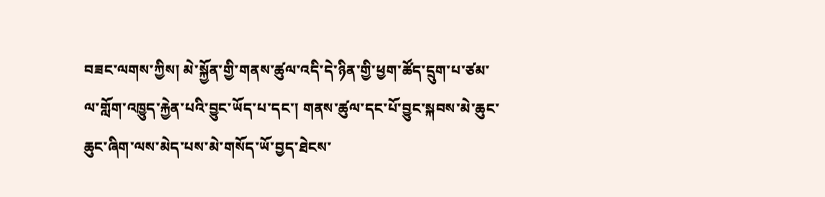བཟང་ལགས་ཀྱིས། མེ་སྐྱོན་གྱི་གནས་ཚུལ་འདི་དེ་ཉིན་གྱི་ཕྱག་ཚོད་དྲུག་པ་ཙམ་ལ་གློག་འཁྱུད་རྐྱེན་པའི་བྱུང་ཡོད་པ་དང་། གནས་ཚུལ་དང་པོ་བྱུང་སྐབས་མེ་ཆུང་ཆུང་ཞིག་ལས་མེད་པས་མེ་གསོད་ཡོ་བྱད་ཐེངས་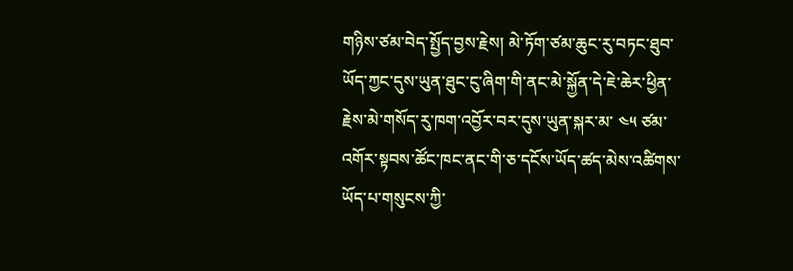གཉིས་ཙམ་བེད་སྤྱོད་བྱས་རྗེས། མེ་ཏོག་ཙམ་ཆུང་རུ་བཏང་ཐུབ་ཡོད་ཀྱང་དུས་ཡུན་ཐུང་ངུ་ཞིག་གི་ནང་མེ་སྐྱོན་དེ་ཇེ་ཆེར་ཕྱིན་རྗེས་མེ་གསོད་རུ་ཁག་འབྱོར་བར་དུས་ཡུན་སྐར་མ་ ༤༥ ཙམ་འགོར་སྟབས་ཚོང་ཁང་ནང་གི་ཅ་དངོས་ཡོད་ཚད་མེས་འཚིགས་ཡོད་པ་གསུངས་ཀྱི་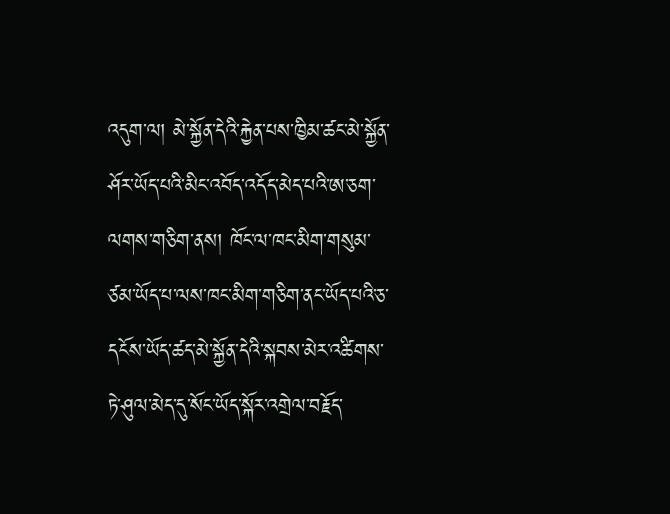འདུག་ལ། མེ་སྐྱོན་དེའི་རྐྱེན་པས་ཁྱིམ་ཚང་མེ་སྐྱོན་ཤོར་ཡོད་པའི་མིང་འབོད་འདོད་མེད་པའི་ཨ་ཅག་ལགས་གཅིག་ནས། ཁོང་ལ་ཁང་མིག་གསུམ་ཙམ་ཡོད་པ་ལས་ཁང་མིག་གཅིག་ནང་ཡོད་པའི་ཅ་དངོས་ཡོད་ཚད་མེ་སྐྱོན་དེའི་སྐབས་མེར་འཚིགས་ཏེ་ཤུལ་མེད་དུ་སོང་ཡོད་སྐོར་འགྲེལ་བརྗོད་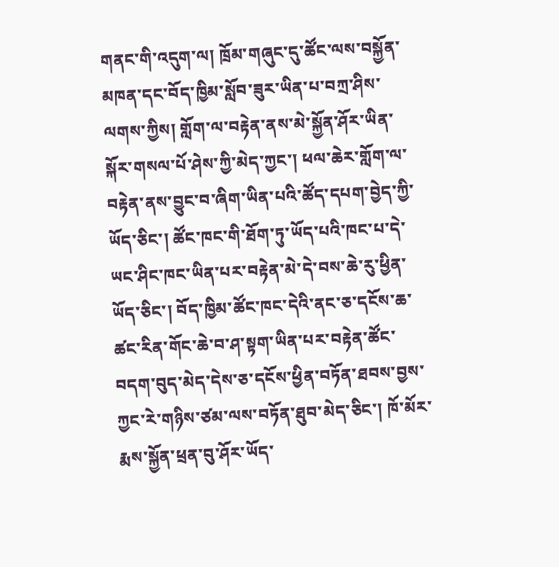གནང་གི་འདུག་ལ། ཁྲོམ་གཞུང་དུ་ཚོང་ལས་བསྐྱོན་མཁན་དང་བོད་ཁྱིམ་སློབ་ཟུར་ཡིན་པ་བཀྲ་ཤིས་ལགས་ཀྱིས། གློག་ལ་བརྟེན་ནས་མེ་སྐྱོན་ཤོར་ཡིན་སྐོར་གསལ་པོ་ཤེས་ཀྱི་མེད་ཀྱང་། ཕལ་ཆེར་གློག་ལ་བརྟེན་ནས་བྱུང་བ་ཞིག་ཡིན་པའི་ཚོད་དཔག་བྱེད་ཀྱི་ཡོད་ཅིང་། ཚོང་ཁང་གི་ཐོག་ཏུ་ཡོད་པའི་ཁང་པ་དེ་ཡང་ཤིང་ཁང་ཡིན་པར་བརྟེན་མེ་དེ་བས་ཆེ་རུ་ཕྱིན་ཡོད་ཅིང་། བོད་ཁྱིམ་ཚོང་ཁང་དེའི་ནང་ཅ་དངོས་ཆ་ཚང་རིན་གོང་ཆེ་བ་ཤ་སྟག་ཡིན་པར་བརྟེན་ཚོང་བདག་བུད་མེད་དེས་ཅ་དངོས་ཕྱིན་བཏོན་ཐབས་བྱས་ཀྱང་རེ་གཉིས་ཙམ་ལས་བཏོན་ཐུབ་མེད་ཅིང་། ཁོ་མོར་རྨས་སྐྱོན་ཕྲན་བུ་ཤོར་ཡོད་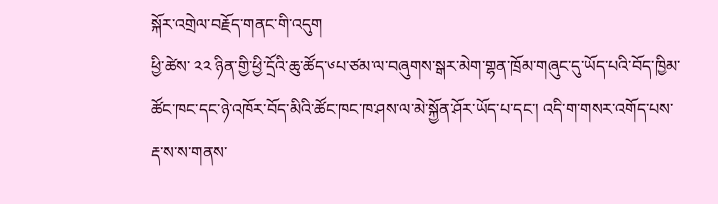སྐོར་འགྲེལ་བརྗོད་གནང་གི་འདུག
ཕྱི་ཚེས་ ༢༢ ཉིན་གྱི་ཕྱི་དྲོའི་ཆུ་ཚོད་༦པ་ཙམ་ལ་བཞུགས་སྒར་མེག་གྷན་ཁྲོམ་གཞུང་དུ་ཡོད་པའི་བོད་ཁྱིམ་ཚོང་ཁང་དང་ཉེ་འཁོར་བོད་མིའི་ཚོང་ཁང་ཁ་ཤས་ལ་མེ་སྐྱོན་ཤོར་ཡོད་པ་དང་། འདི་ག་གསར་འགོད་པས་རྡ་ས་ས་གནས་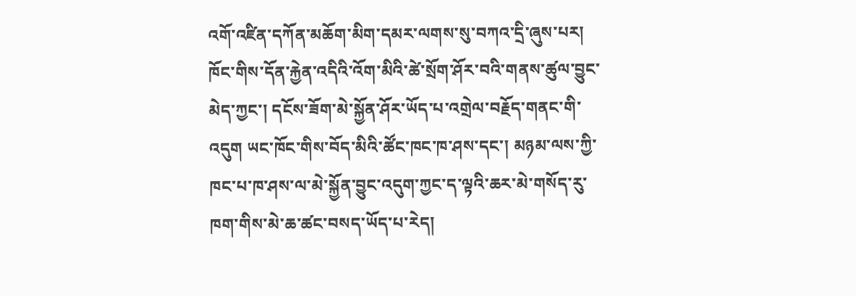འགོ་འཛིན་དཀོན་མཆོག་མིག་དམར་ལགས་སུ་བཀའ་དྲི་ཞུས་པར། ཁོང་གིས་དོན་རྐྱེན་འདིའི་འོག་མིའི་ཚེ་སྲོག་ཤོར་བའི་གནས་ཚུལ་བྱུང་མེད་ཀྱང་། དངོས་ཟོག་མེ་སྐྱོན་ཤོར་ཡོད་པ་འགྲེལ་བརྗོད་གནང་གི་འདུག ཡང་ཁོང་གིས་བོད་མིའི་ཚོང་ཁང་ཁ་ཤས་དང་། མཉམ་ལས་ཀྱི་ཁང་པ་ཁ་ཤས་ལ་མེ་སྐྱོན་བྱུང་འདུག་ཀྱང་ད་ལྟའི་ཆར་མེ་གསོད་རུ་ཁག་གིས་མེ་ཆ་ཚང་བསད་ཡོད་པ་རེད།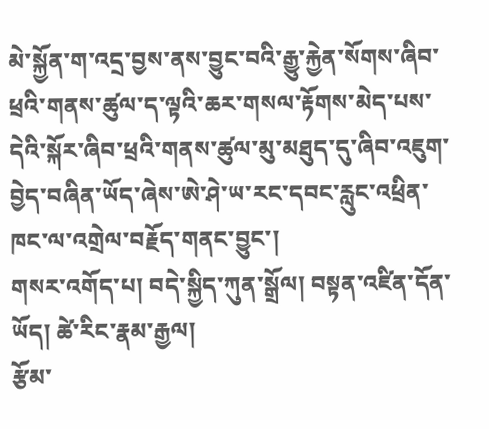མེ་སྐྱོན་ག་འདྲ་བྱས་ནས་བྱུང་བའི་རྒྱུ་རྐྱེན་སོགས་ཞིབ་ཕྲའི་གནས་ཚུལ་ད་ལྟའི་ཆར་གསལ་རྟོགས་མེད་པས་དེའི་སྐོར་ཞིབ་ཕྲའི་གནས་ཚུལ་མུ་མཐུད་དུ་ཞིབ་འཇུག་བྱེད་བཞིན་ཡོད་ཞེས་ཨེ་ཤེ་ཡ་རང་དབང་རླུང་འཕྲིན་ཁང་ལ་འགྲེལ་བརྗོད་གནང་བྱུང་།
གསར་འགོད་པ། བདེ་སྐྱིད་ཀུན་སྒྲོལ། བསྟན་འཛིན་དོན་ཡོད། ཚེ་རིང་རྣམ་རྒྱལ།
རྩོམ་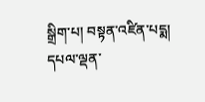སྒྲིག་པ། བསྟན་འཛིན་པདྨ། དཔལ་ལྡན་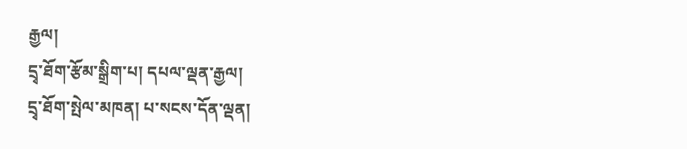རྒྱལ།
དྲྭ་ཐོག་རྩོམ་སྒྲིག་པ། དཔལ་ལྡན་རྒྱལ།
དྲྭ་ཐོག་སྤེལ་མཁན། པ་སངས་དོན་ལྡན།